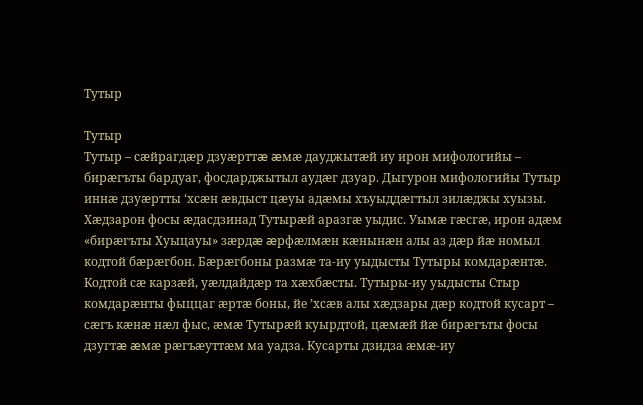Тутыр

Тутыр
Тутыр – сæйрагдæр дзуæрттæ æмæ дауджытæй иу ирон мифологийы – бирæгъты бардуаг, фосдарджытыл аудæг дзуар. Дыгурон мифологийы Тутыр иннæ дзуæртты ‘хсæн æвдыст цæуы адæмы хъуыддæгтыл зилæджы хуызы. Хæдзарон фосы æдасдзинад Тутырæй аразгæ уыдис. Уымæ гæсгæ, ирон адæм «бирæгъты Хуыцауы» зæрдæ æрфæлмæн кæнынæн алы аз дæр йæ номыл кодтой бæрæгбон. Бæрæгбоны размæ та-иу уыдысты Тутыры комдарæнтæ. Кодтой сæ карзæй, уæлдайдæр та хæхбæсты. Тутыры-иу уыдысты Стыр комдарæнты фыццаг æртæ боны, йе ’хсæв алы хæдзары дæр кодтой кусарт – сæгъ кæнæ нæл фыс, æмæ Тутырæй куырдтой, цæмæй йæ бирæгъты фосы дзугтæ æмæ рæгъæуттæм ма уадза. Кусарты дзидза æмæ-иу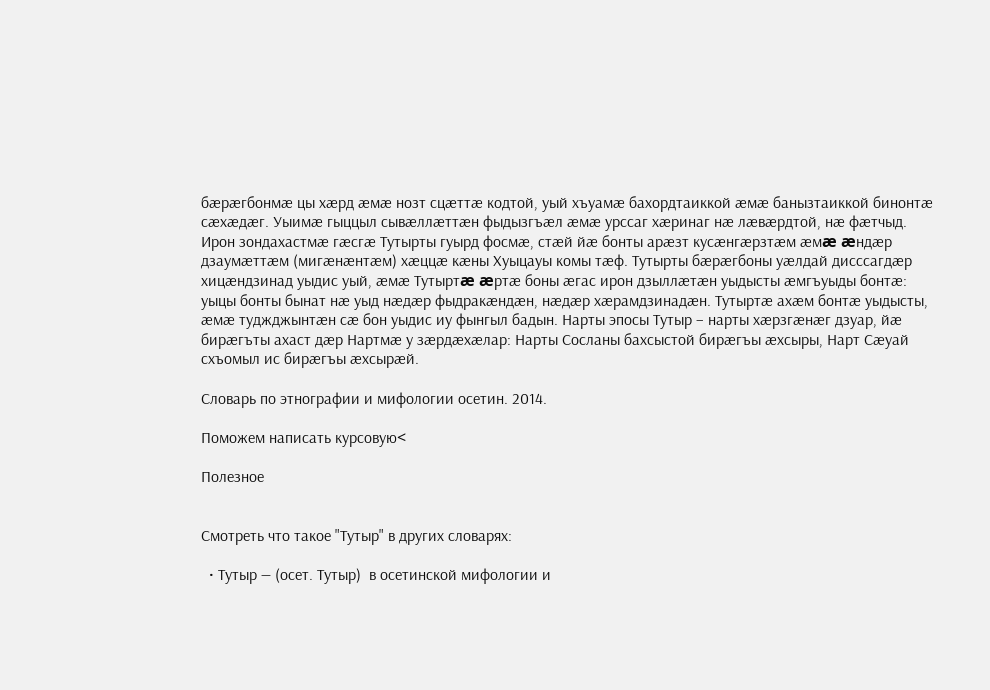бæрæгбонмæ цы хæрд æмæ нозт сцæттæ кодтой, уый хъуамæ бахордтаиккой æмæ банызтаиккой бинонтæ сæхæдæг. Уыимæ гыццыл сывæллæттæн фыдызгъæл æмæ урссаг хæринаг нæ лæвæрдтой, нæ фæтчыд. Ирон зондахастмæ гæсгæ Тутырты гуырд фосмæ, стæй йæ бонты арæзт кусæнгæрзтæм æмæ æндæр дзаумæттæм (мигæнæнтæм) хæццæ кæны Хуыцауы комы тæф. Тутырты бæрæгбоны уæлдай дисссагдæр хицæндзинад уыдис уый, æмæ Тутыртæ æртæ боны æгас ирон дзыллæтæн уыдысты æмгъуыды бонтæ: уыцы бонты бынат нæ уыд нæдæр фыдракæндæн, нæдæр хæрамдзинадæн. Тутыртæ ахæм бонтæ уыдысты, æмæ туджджынтæн сæ бон уыдис иу фынгыл бадын. Нарты эпосы Тутыр – нарты хæрзгæнæг дзуар, йæ бирæгъты ахаст дæр Нартмæ у зæрдæхæлар: Нарты Сосланы бахсыстой бирæгъы æхсыры, Нарт Сæуай схъомыл ис бирæгъы æхсырæй.

Словарь по этнографии и мифологии осетин. 2014.

Поможем написать курсовую<

Полезное


Смотреть что такое "Тутыр" в других словарях:

  • Тутыр — (осет. Тутыр)  в осетинской мифологии и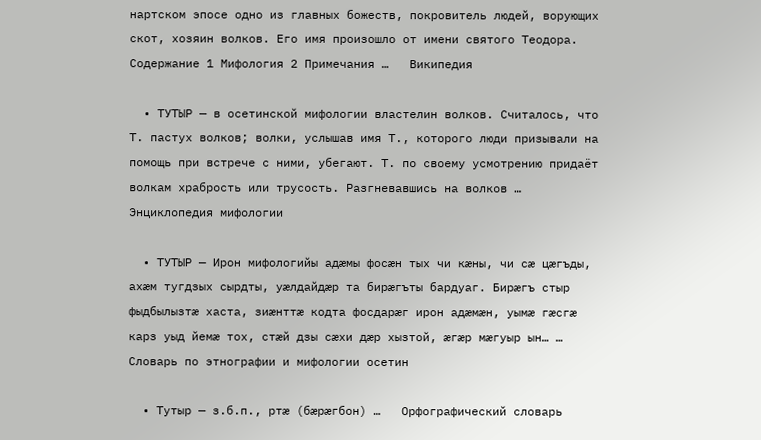нартском эпосе одно из главных божеств, покровитель людей, ворующих скот, хозяин волков. Его имя произошло от имени святого Теодора. Содержание 1 Мифология 2 Примечания …   Википедия

  • ТУТЫР — в осетинской мифологии властелин волков. Считалось, что Т. пастух волков; волки, услышав имя Т., которого люди призывали на помощь при встрече с ними, убегают. Т. по своему усмотрению придаёт волкам храбрость или трусость. Разгневавшись на волков …   Энциклопедия мифологии

  • ТУТЫР — Ирон мифологийы адæмы фосæн тых чи кæны, чи сæ цæгъды, ахæм тугдзых сырдты, уæлдайдæр та бирæгъты бардуаг. Бирæгъ стыр фыдбылызтæ хаста, зиæнттæ кодта фосдарæг ирон адæмæн, уымæ гæсгæ карз уыд йемæ тох, стæй дзы сæхи дæр хызтой, æгæр мæгуыр ын… …   Словарь по этнографии и мифологии осетин

  • Тутыр — з.б.п., ртæ (бæрæгбон) …   Орфографический словарь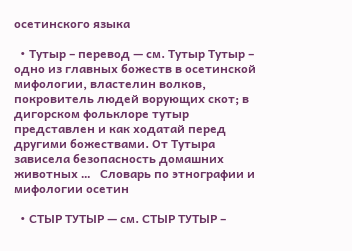осетинского языка

  • Тутыр – перевод — см. Тутыр Тутыр – одно из главных божеств в осетинской мифологии, властелин волков, покровитель людей ворующих скот; в дигорском фольклоре тутыр представлен и как ходатай перед другими божествами. От Тутыра зависела безопасность домашних животных …   Словарь по этнографии и мифологии осетин

  • СТЫР ТУТЫР — см. СТЫР ТУТЫР –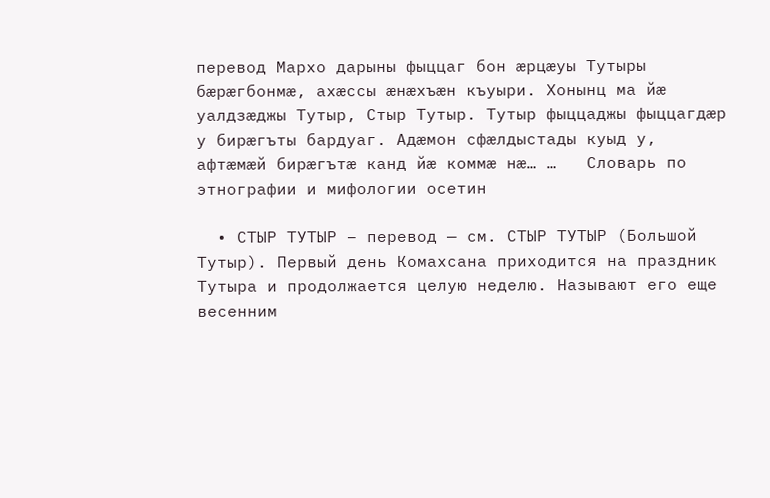перевод Мархо дарыны фыццаг бон æрцæуы Тутыры бæрæгбонмæ, ахæссы æнæхъæн къуыри. Хонынц ма йæ уалдзæджы Тутыр, Стыр Тутыр. Тутыр фыццаджы фыццагдæр у бирæгъты бардуаг. Адæмон сфæлдыстады куыд у, афтæмæй бирæгътæ канд йæ коммæ нæ… …   Словарь по этнографии и мифологии осетин

  • СТЫР ТУТЫР – перевод — см. СТЫР ТУТЫР (Большой Тутыр). Первый день Комахсана приходится на праздник Тутыра и продолжается целую неделю. Называют его еще весенним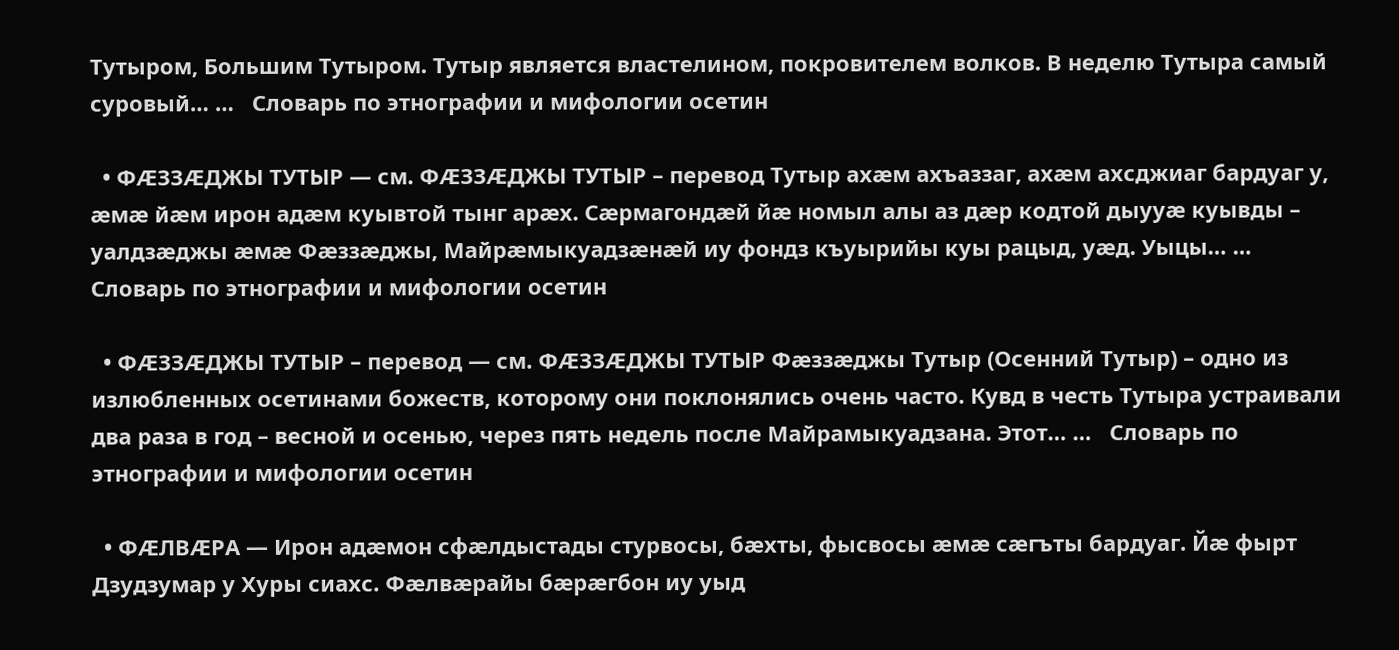Тутыром, Большим Тутыром. Тутыр является властелином, покровителем волков. В неделю Тутыра самый суровый… …   Словарь по этнографии и мифологии осетин

  • ФÆЗЗÆДЖЫ ТУТЫР — см. ФÆЗЗÆДЖЫ ТУТЫР – перевод Тутыр ахæм ахъаззаг, ахæм ахсджиаг бардуаг у, æмæ йæм ирон адæм куывтой тынг арæх. Сæрмагондæй йæ номыл алы аз дæр кодтой дыууæ куывды – уалдзæджы æмæ Фæззæджы, Майрæмыкуадзæнæй иу фондз къуырийы куы рацыд, уæд. Уыцы… …   Словарь по этнографии и мифологии осетин

  • ФÆЗЗÆДЖЫ ТУТЫР – перевод — см. ФÆЗЗÆДЖЫ ТУТЫР Фæззæджы Тутыр (Осенний Тутыр) – одно из излюбленных осетинами божеств, которому они поклонялись очень часто. Кувд в честь Тутыра устраивали два раза в год – весной и осенью, через пять недель после Майрамыкуадзана. Этот… …   Словарь по этнографии и мифологии осетин

  • ФÆЛВÆРА — Ирон адæмон сфæлдыстады стурвосы, бæхты, фысвосы æмæ сæгъты бардуаг. Йæ фырт Дзудзумар у Хуры сиахс. Фæлвæрайы бæрæгбон иу уыд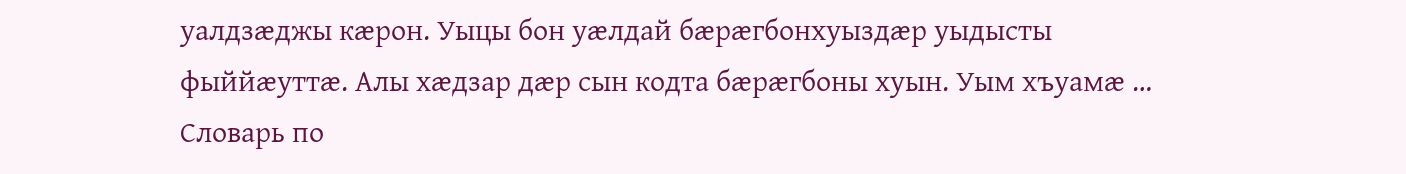уалдзæджы кæрон. Уыцы бон уæлдай бæрæгбонхуыздæр уыдысты фыййæуттæ. Алы хæдзар дæр сын кодта бæрæгбоны хуын. Уым хъуамæ …   Словарь по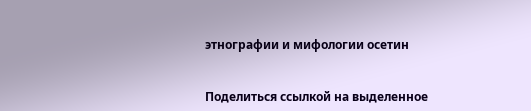этнографии и мифологии осетин


Поделиться ссылкой на выделенное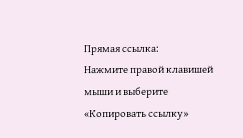Прямая ссылка:
Нажмите правой клавишей мыши и выберите «Копировать ссылку»